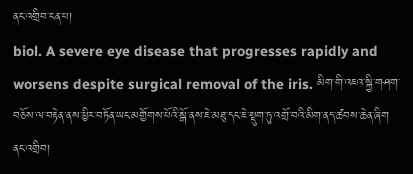ནང་འགྲིབ་ངན་པ།
biol. A severe eye disease that progresses rapidly and worsens despite surgical removal of the iris. མིག་གི་འཇའ་སྐྱི་གཤག་བཅོས་ལ་བརྟེན་ནས་ཕྱིར་བཏོན་ཡང་མགྱོགས་པོའི་སྒོ་ནས་ཇེ་མཐུ་དང་ཇེ་སྡུག་ཏུ་འགྲོ་བའི་མིག་ནད་ཚབས་ཆེན་ཞིག
ནང་འགྲིབ།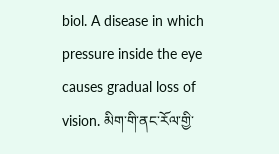biol. A disease in which pressure inside the eye causes gradual loss of vision. མིག་གི་ནང་རོལ་གྱི་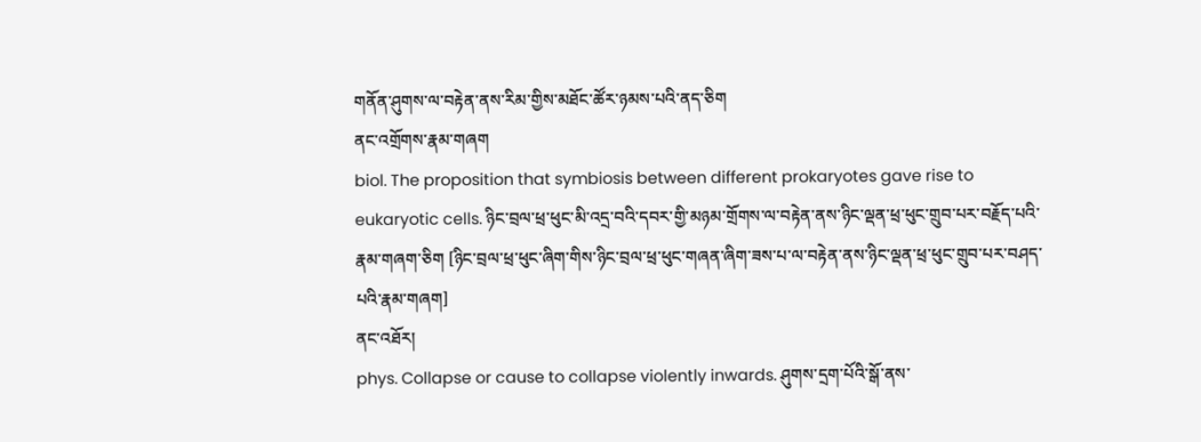གནོན་ཤུགས་ལ་བརྟེན་ནས་རིམ་གྱིས་མཐོང་ཚོར་ཉམས་པའི་ནད་ཅིག
ནང་འགྲོགས་རྣམ་གཞག
biol. The proposition that symbiosis between different prokaryotes gave rise to eukaryotic cells. ཉིང་བྲལ་ཕྲ་ཕུང་མི་འདྲ་བའི་དབར་གྱི་མཉམ་གྲོགས་ལ་བརྟེན་ནས་ཉིང་ལྡན་ཕྲ་ཕུང་གྲུབ་པར་བརྗོད་པའི་རྣམ་གཞག་ཅིག [ཉིང་བྲལ་ཕྲ་ཕུང་ཞིག་གིས་ཉིང་བྲལ་ཕྲ་ཕུང་གཞན་ཞིག་ཟས་པ་ལ་བརྟེན་ནས་ཉིང་ལྡན་ཕྲ་ཕུང་གྲུབ་པར་བཤད་པའི་རྣམ་གཞག]
ནང་འཐོར།
phys. Collapse or cause to collapse violently inwards. ཤུགས་དྲག་པོའི་སྒོ་ནས་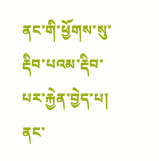ནང་གི་ཕྱོགས་སུ་རྡིབ་པའམ་རྡིབ་པར་རྐྱེན་བྱེད་པ།
ནང་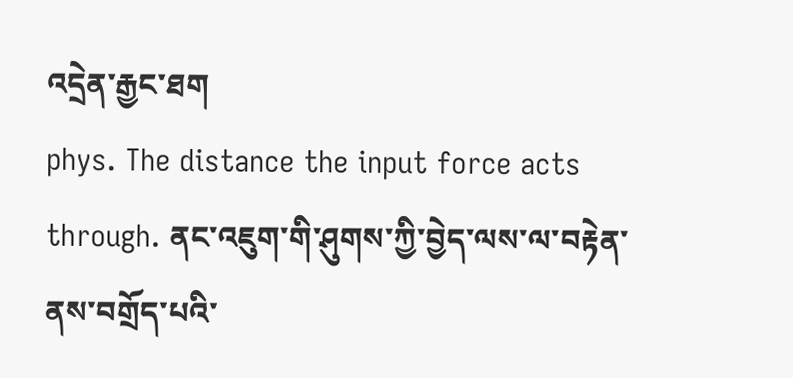འདྲེན་རྒྱང་ཐག
phys. The distance the input force acts through. ནང་འཇུག་གི་ཤུགས་ཀྱི་བྱེད་ལས་ལ་བརྟེན་ནས་བགྲོད་པའི་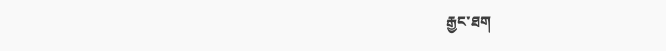རྒྱང་ཐག